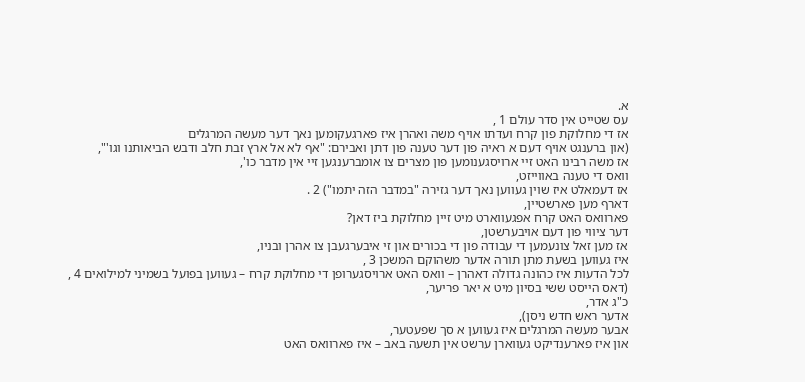א.
עס שטייט אין סדר עולם 1 ,
אז די מחלוקת פון קרח ועדתו אויף משה ואהרן איז פארגעקומען נאך דער מעשה המרגלים
(און ברענגט אויף דעם א ראיה פון דער טענה פון דתן ואבירם: "אף לא אל ארץ זבת חלב ודבש הביאותנו וגו'",
אז משה רבינו האט זיי ארויסגענומען פון מצרים צו אומברענגען זיי אין מדבר כו',
וואס די טענה באווייזט,
אז דעמאלט איז שוין געווען נאך דער גזירה "במדבר הזה יתמו") 2 .
דארף מען פארשטיין,
פארוואס האט קרח אפגעווארט מיט זיין מחלוקת ביז דאן?
דער ציווי פון דעם אויבערשטן,
אז מען זאל צונעמען די עבודה פון די בכורים און זי איבערגעבן צו אהרן ובניו,
איז געווען בשעת מתן תורה אדער משהוקם המשכן 3 ,
לכל הדעות איז כהונה גדולה דאהרן – וואס האט ארויסגערופן די מחלוקת קרח – געווען בפועל בשמיני למילואים 4 ,
(דאס הייסט ששי בסיון מיט א יאר פריער,
כ"ג אדר,
אדער ראש חדש ניסן),
אבער מעשה המרגלים איז געווען א סך שפעטער,
און איז פארענדיקט געווארן ערשט אין תשעה באב – איז פארוואס האט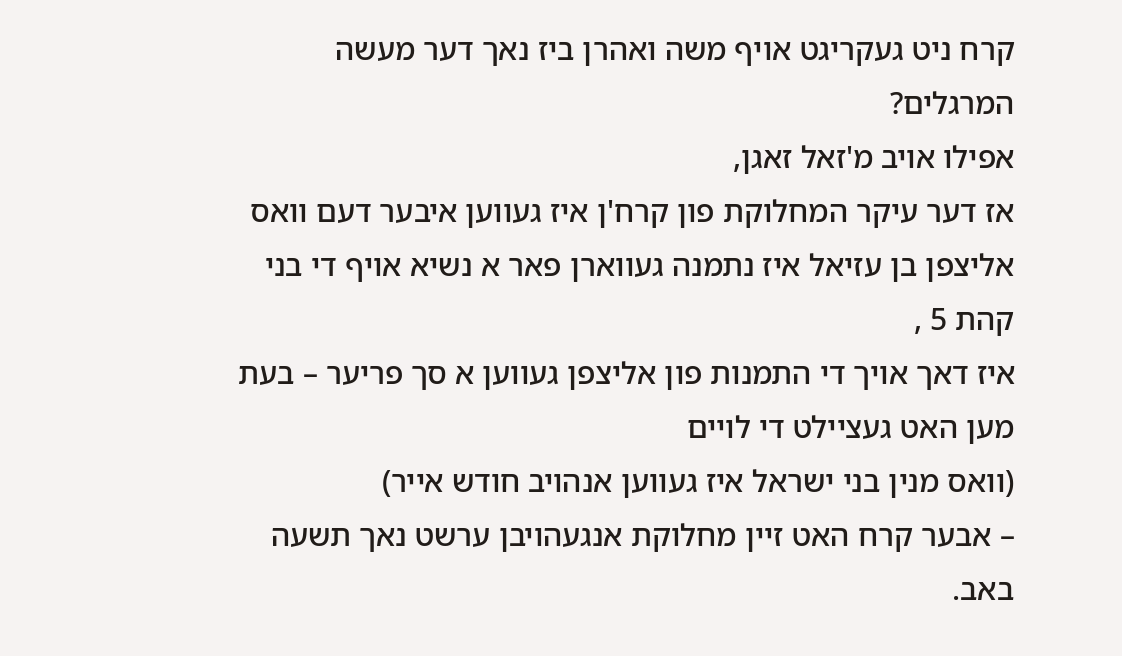קרח ניט געקריגט אויף משה ואהרן ביז נאך דער מעשה המרגלים?
אפילו אויב מ'זאל זאגן,
אז דער עיקר המחלוקת פון קרח'ן איז געווען איבער דעם וואס אליצפן בן עזיאל איז נתמנה געווארן פאר א נשיא אויף די בני קהת 5 ,
איז דאך אויך די התמנות פון אליצפן געווען א סך פריער – בעת מען האט געציילט די לויים
(וואס מנין בני ישראל איז געווען אנהויב חודש אייר)
– אבער קרח האט זיין מחלוקת אנגעהויבן ערשט נאך תשעה באב.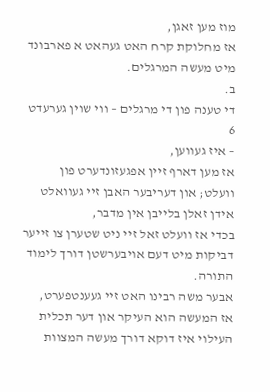מוז מען זאגן,
אז מחלוקת קרח האט געהאט א פארבונד מיט מעשה המרגלים.
ב.
די טענה פון די מרגלים – ווי שוין גערעדט 6
– איז געווען,
אז מען דארף זיין אפגעזונדערט פון וועלט; און דעריבער האבן זיי געוואלט אידן זאלן בלייבן אין מדבר,
בכדי אז וועלט זאל זיי ניט שטערן צו זייער דביקות מיט דעם אויבערשטן דורך לימוד התורה.
אבער משה רבינו האט זיי געענטפערט,
אז המעשה הוא העיקר און דער תכלית העילוי איז דוקא דורך מעשה המצוות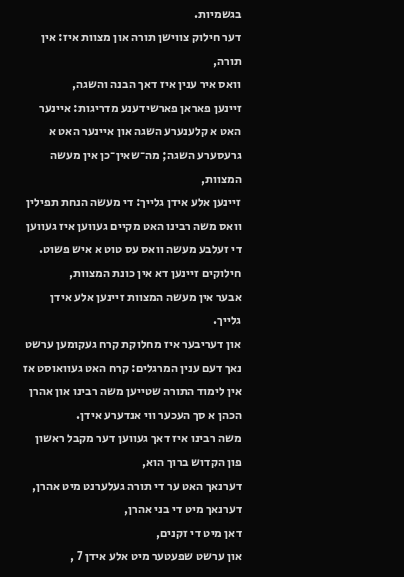בגשמיות.
דער חילוק צווישן תורה און מצוות איז: אין תורה,
וואס איר ענין איז דאך הבנה והשגה,
זיינען פאראן פארשידענע מדריגות: איינער האט א קלענערע השגה און איינער האט א גרעסערע השגה; מה־שאין־כן אין מעשה המצוות,
זיינען אלע אידן גלייך: די מעשה הנחת תפילין וואס משה רבינו האט מקיים געווען איז געווען די זעלבע מעשה וואס עס טוט א איש פשוט.
חילוקים זיינען דא אין כונת המצוות,
אבער אין מעשה המצוות זיינען אלע אידן גלייך.
און דעריבער איז מחלוקת קרח געקומען ערשט נאך דעם ענין המרגלים: קרח האט געוואוסט אז אין לימוד התורה שטייען משה רבינו און אהרן הכהן א סך העכער ווי אנדערע אידן.
משה רבינו איז דאך געווען דער מקבל ראשון פון הקדוש ברוך הוא,
דערנאך האט ער די תורה געלערנט מיט אהרן,
דערנאך מיט די בני אהרן,
דאן מיט די זקנים,
און ערשט שפעטער מיט אלע אידן 7 ,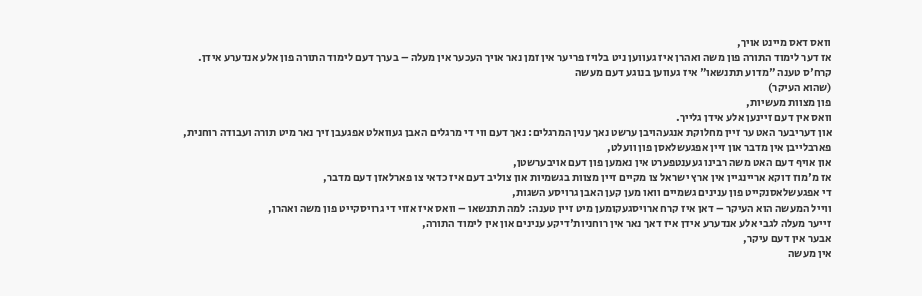וואס דאס מיינט אויך,
אז דער לימוד התורה פון משה ואהרן איז געווען ניט בלויז פריער אין זמן נאר אויך העכער אין מעלה – בערך דעם לימוד התורה פון אלע אנדערע אידן.
קרח'ס טענה "מדוע תתנשאו" איז געווען בנוגע דעם מעשה
(שהוא העיקר)
פון מצוות מעשיות,
וואס אין דעם זיינען אלע אידן גלייך.
און דעריבער האט ער זיין מחלוקת אנגעהויבן ערשט נאך ענין המרגלים: נאך דעם ווי די מרגלים האבן געוואלט אפגעבן זיך נאר מיט תורה ועבודה רוחנית,
פארבלייבן אין מדבר און זיין אפגעשלאסן פון וועלט,
און אויף דעם האט משה רבינו געענטפערט אין נאמען פון דעם אויבערשטן,
אז מ'מוז דוקא אריינגיין אין ארץ ישראל צו מקיים זיין מצוות בגשמיות און צוליב דעם איז כדאי צו פארלאזן דעם מדבר,
די אפגעשלאסנקייט פון ענינים גשמיים וואו מען קען האבן גרויסע השגות,
ווייל המעשה הוא העיקר – דאן איז קרח ארויסגעקומען מיט זיין טענה: למה תתנשאו – וואס איז אזוי די גרויסקייט פון משה ואהרן,
זייער מעלה לגבי אלע אנדערע אידן איז דאך נאר אין רוחניות'דיקע ענינים און אין לימוד התורה,
אבער אין דעם עיקר,
אין מעשה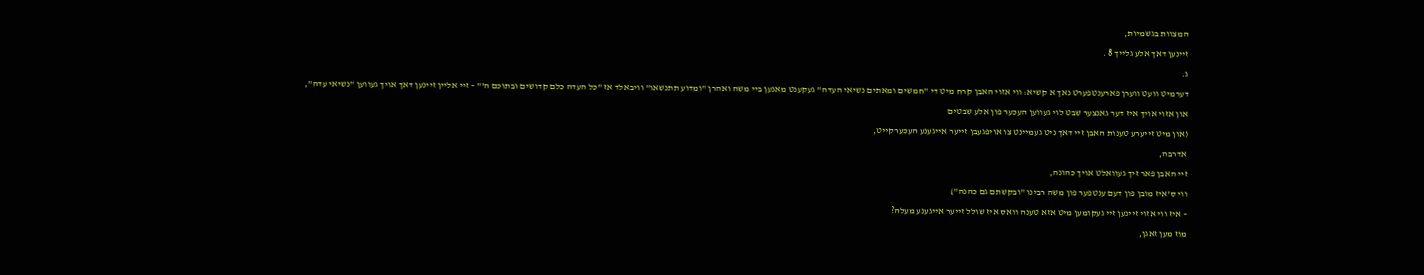המצוות בגשמיות,
זיינען דאך אלע גלייך 8 .
ג.
דערמיט וועט ווערן פארענטפערט נאך א קשיא: ווי אזוי האבן קרח מיט די "חמשים ומאתים נשיאי העדה" געקענט מאנען ביי משה ואהרן "ומדוע תתנשאו" וויבאלד אז "כל העדה כלם קדושים ובתוכם ה'" – זיי אליין זיינען דאך אויך געווען "נשיאי עדה",
און אזוי אויך איז דער גאנצער שבט לוי געווען העכער פון אלע שבטים
(און מיט זייערע טענות האבן זיי דאך ניט געמיינט צו אויפגעבן זייער אייגענע העכערקייט,
אדרבה,
זיי האבן פאר זיך געוואלט אויך כהונה,
ווי ס'איז מובן פון דעם ענטפער פון משה רבינו "ובקשתם גם כהנה")
– איז ווי אזוי זיינען זיי געקומען מיט אזא טענה וואס איז שולל זייער אייגענע מעלה?
מוז מען זאגן,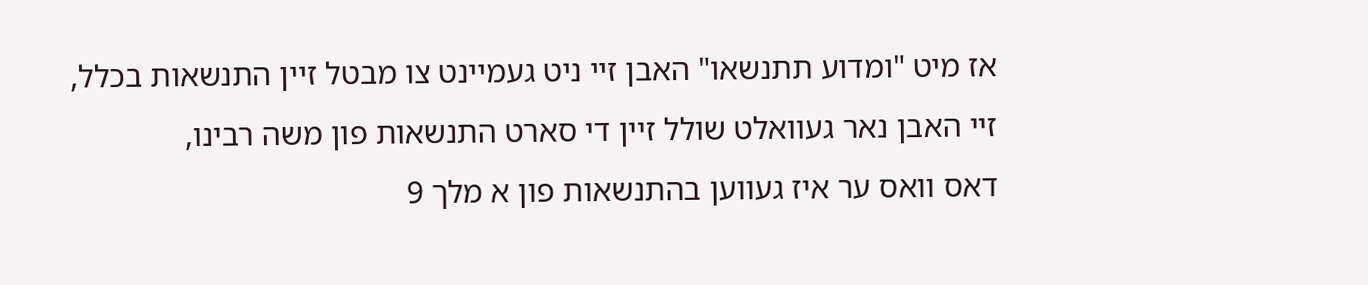אז מיט "ומדוע תתנשאו" האבן זיי ניט געמיינט צו מבטל זיין התנשאות בכלל,
זיי האבן נאר געוואלט שולל זיין די סארט התנשאות פון משה רבינו,
דאס וואס ער איז געווען בהתנשאות פון א מלך 9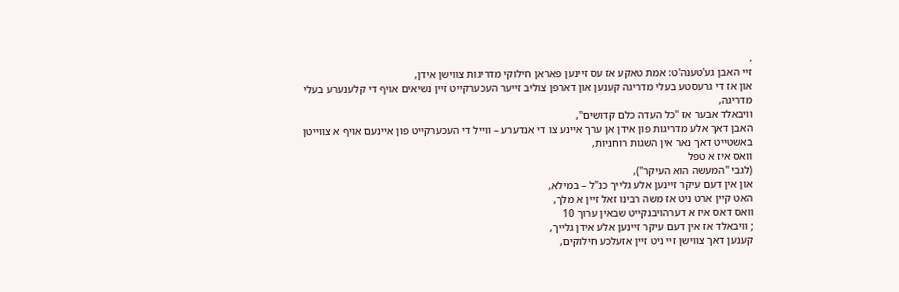.
זיי האבן גע'טענה'ט: אמת טאקע אז עס זיינען פאראן חילוקי מדריגות צווישן אידן,
און אז די גרעסטע בעלי מדריגה קענען און דארפן צוליב זייער העכערקייט זיין נשיאים אויף די קלענערע בעלי מדריגה,
וויבאלד אבער אז "כל העדה כלם קדושים",
האבן דאך אלע מדריגות פון אידן אן ערך איינע צו די אנדערע – ווייל די העכערקייט פון איינעם אויף א צווייטן באשטייט דאך נאר אין השגות רוחניות,
וואס איז א טפל
(לגבי "המעשה הוא העיקר"),
און אין דעם עיקר זיינען אלע גלייך כנ"ל – במילא,
האט קיין ארט ניט אז משה רבינו זאל זיין א מלך,
וואס דאס איז א דערהויבנקייט שבאין ערוך 10
; וויבאלד אז אין דעם עיקר זיינען אלע אידן גלייך,
קענען דאך צווישן זיי ניט זיין אזעלכע חילוקים,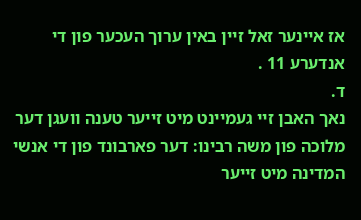אז איינער זאל זיין באין ערוך העכער פון די אנדערע 11 .
ד.
נאך האבן זיי געמיינט מיט זייער טענה וועגן דער מלוכה פון משה רבינו: דער פארבונד פון די אנשי המדינה מיט זייער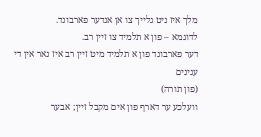מלך איז ניט גלייך צו אן אנדער פארבונד.
לדוגמא – פון א תלמיד צו זיין רב.
דער פארבונד פון א תלמיד מיט זיין רב איז נאר אין די ענינים
(פון תורה)
וועלכע ער דארף פון אים מקבל זיין; אבער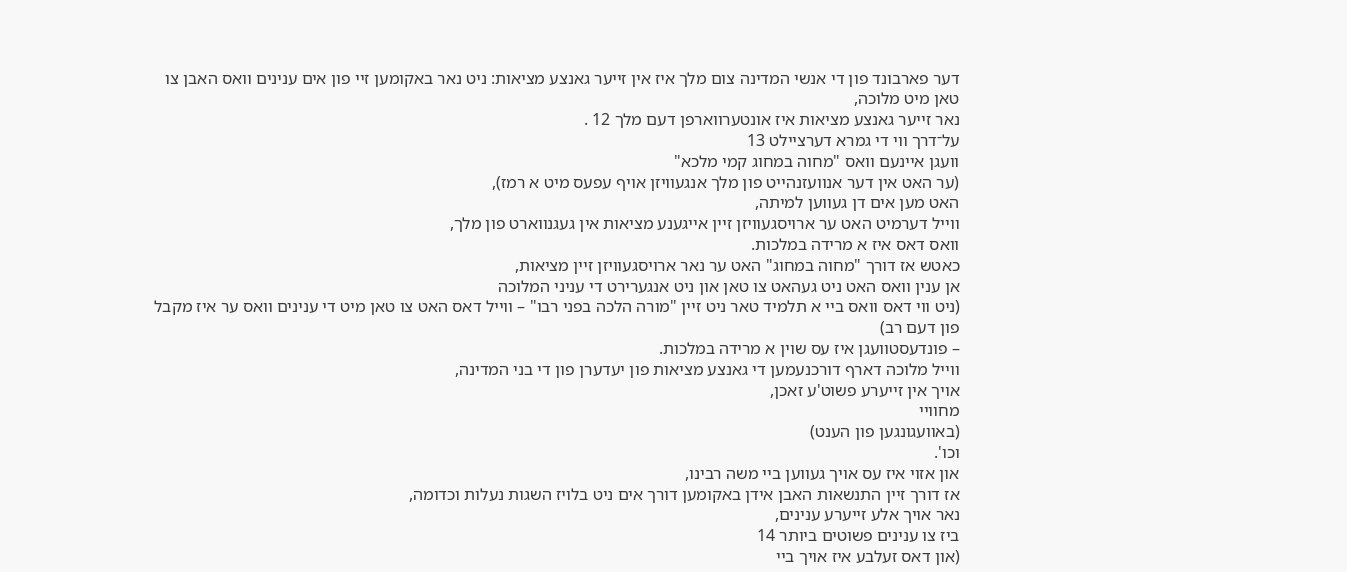דער פארבונד פון די אנשי המדינה צום מלך איז אין זייער גאנצע מציאות: ניט נאר באקומען זיי פון אים ענינים וואס האבן צו טאן מיט מלוכה,
נאר זייער גאנצע מציאות איז אונטערווארפן דעם מלך 12 .
על־דרך ווי די גמרא דערציילט 13
וועגן איינעם וואס "מחוה במחוג קמי מלכא"
(ער האט אין דער אנוועזנהייט פון מלך אנגעוויזן אויף עפעס מיט א רמז),
האט מען אים דן געווען למיתה,
ווייל דערמיט האט ער ארויסגעוויזן זיין אייגענע מציאות אין געגנווארט פון מלך,
וואס דאס איז א מרידה במלכות.
כאטש אז דורך "מחוה במחוג" האט ער נאר ארויסגעוויזן זיין מציאות,
אן ענין וואס האט ניט געהאט צו טאן און ניט אנגערירט די עניני המלוכה
(ניט ווי דאס וואס ביי א תלמיד טאר ניט זיין "מורה הלכה בפני רבו" – ווייל דאס האט צו טאן מיט די ענינים וואס ער איז מקבל פון דעם רב)
– פונדעסטוועגן איז עס שוין א מרידה במלכות.
ווייל מלוכה דארף דורכנעמען די גאנצע מציאות פון יעדערן פון די בני המדינה,
אויך אין זייערע פשוט'ע זאכן,
מחוויי
(באוועגונגען פון הענט)
וכו'.
און אזוי איז עס אויך געווען ביי משה רבינו,
אז דורך זיין התנשאות האבן אידן באקומען דורך אים ניט בלויז השגות נעלות וכדומה,
נאר אויך אלע זייערע ענינים,
ביז צו ענינים פשוטים ביותר 14
(און דאס זעלבע איז אויך ביי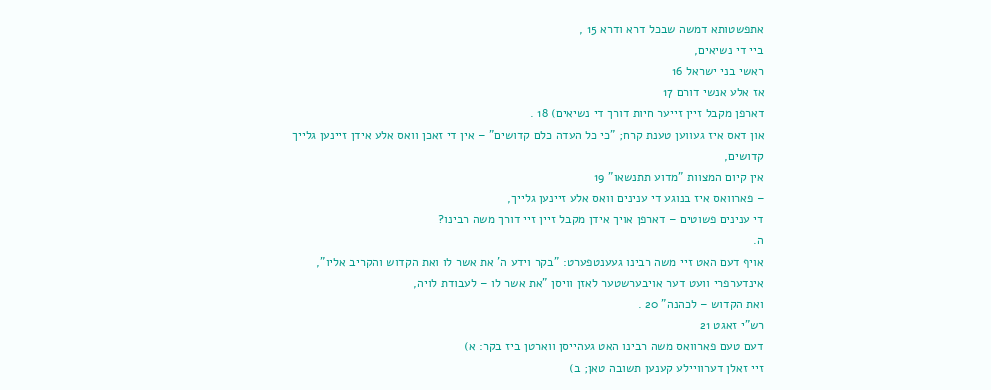אתפשטותא דמשה שבכל דרא ודרא 15 ,
ביי די נשיאים,
ראשי בני ישראל 16
אז אלע אנשי דורם 17
דארפן מקבל זיין זייער חיות דורך די נשיאים) 18 .
און דאס איז געווען טענת קרח; "כי כל העדה כלם קדושים" – אין די זאכן וואס אלע אידן זיינען גלייך קדושים,
אין קיום המצוות "מדוע תתנשאו" 19
– פארוואס איז בנוגע די ענינים וואס אלע זיינען גלייך,
די ענינים פשוטים – דארפן אויך אידן מקבל זיין זיי דורך משה רבינו?
ה.
אויף דעם האט זיי משה רבינו געענטפערט: "בקר וידע ה' את אשר לו ואת הקדוש והקריב אליו",
אינדערפרי וועט דער אויבערשטער לאזן וויסן "את אשר לו – לעבודת לויה,
ואת הקדוש – לכהנה" 20 .
רש"י זאגט 21
דעם טעם פארוואס משה רבינו האט געהייסן ווארטן ביז בקר: א)
זיי זאלן דערוויילע קענען תשובה טאן; ב)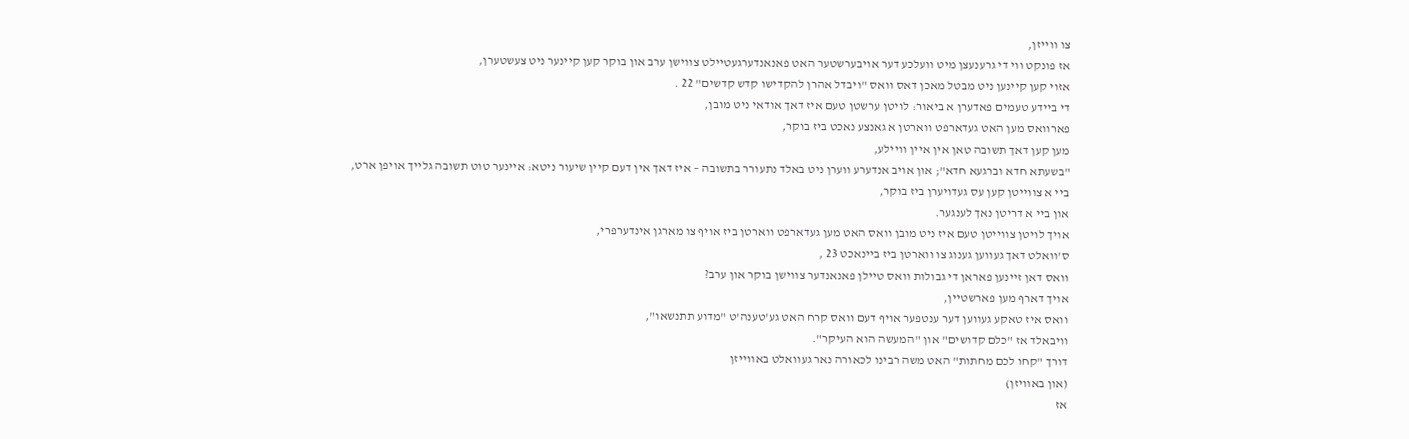צו ווייזן,
אז פונקט ווי די גרענעצן מיט וועלכע דער אויבערשטער האט פאנאנדערגעטיילט צווישן ערב און בוקר קען קיינער ניט צעשטערן,
אזוי קען קיינען ניט מבטל מאכן דאס וואס "ויבדל אהרן להקדישו קדש קדשים" 22 .
די ביידע טעמים פאדערן א ביאור: לויטן ערשטן טעם איז דאך אודאי ניט מובן,
פארוואס מען האט געדארפט ווארטן א גאנצע נאכט ביז בוקר,
מען קען דאך תשובה טאן אין איין וויילע,
"בשעתא חדא וברגעא חדא"; און אויב אנדערע ווערן ניט באלד נתעורר בתשובה – איז דאך אין דעם קיין שיעור ניטא: איינער טוט תשובה גלייך אויפן ארט,
ביי א צווייטן קען עס געדויערן ביז בוקר,
און ביי א דריטן נאך לענגער.
אויך לויטן צווייטן טעם איז ניט מובן וואס האט מען געדארפט ווארטן ביז אויף צו מארגן אינדערפרי,
ס'וואלט דאך געווען גענוג צו ווארטן ביז ביינאכט 23 ,
וואס דאן זיינען פאראן די גבולות וואס טיילן פאנאנדער צווישן בוקר און ערב?
אויך דארף מען פארשטיין,
וואס איז טאקע געווען דער ענטפער אויף דעם וואס קרח האט גע'טענה'ט "מדוע תתנשאו",
וויבאלד אז "כלם קדושים" און "המעשה הוא העיקר".
דורך "קחו לכם מחתות" האט משה רבינו לכאורה נאר געוואלט באווייזן
(און באוויזן)
אז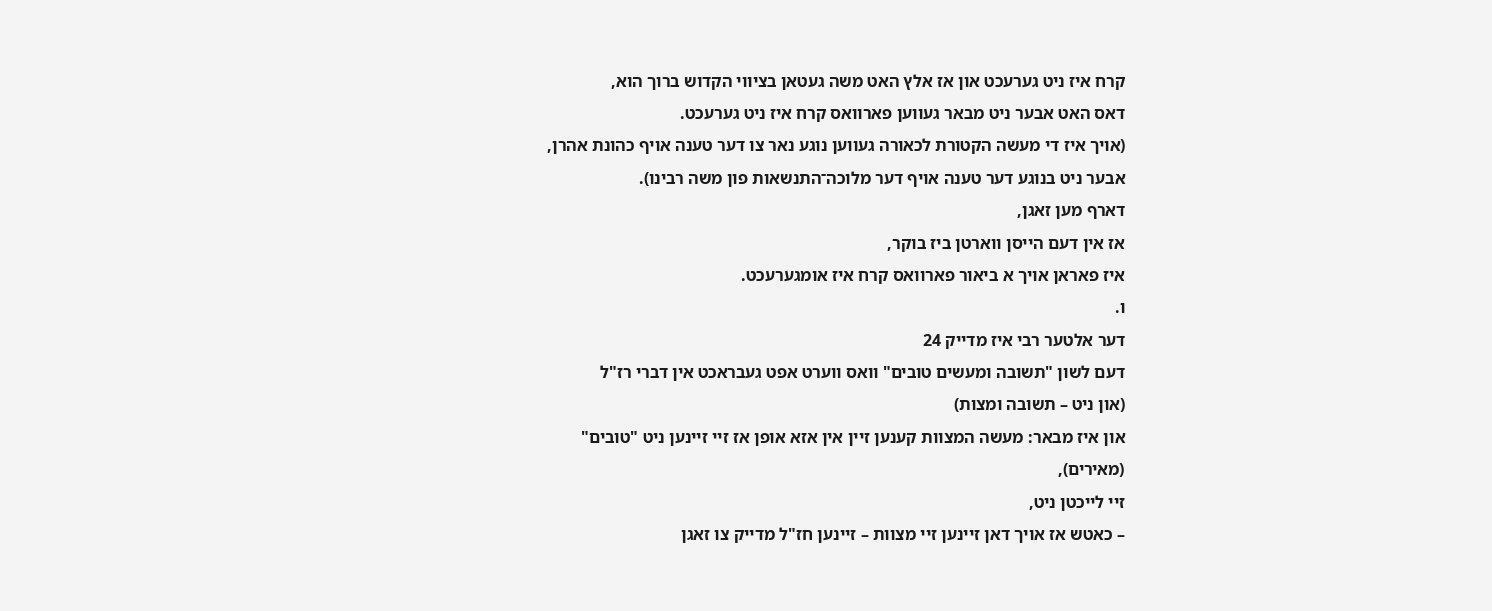קרח איז ניט גערעכט און אז אלץ האט משה געטאן בציווי הקדוש ברוך הוא,
דאס האט אבער ניט מבאר געווען פארוואס קרח איז ניט גערעכט.
(אויך איז די מעשה הקטורת לכאורה געווען נוגע נאר צו דער טענה אויף כהונת אהרן,
אבער ניט בנוגע דער טענה אויף דער מלוכה־התנשאות פון משה רבינו).
דארף מען זאגן,
אז אין דעם הייסן ווארטן ביז בוקר,
איז פאראן אויך א ביאור פארוואס קרח איז אומגערעכט.
ו.
דער אלטער רבי איז מדייק 24
דעם לשון "תשובה ומעשים טובים" וואס ווערט אפט געבראכט אין דברי רז"ל
(און ניט – תשובה ומצות)
און איז מבאר: מעשה המצוות קענען זיין אין אזא אופן אז זיי זיינען ניט "טובים"
(מאירים),
זיי לייכטן ניט,
– כאטש אז אויך דאן זיינען זיי מצוות – זיינען חז"ל מדייק צו זאגן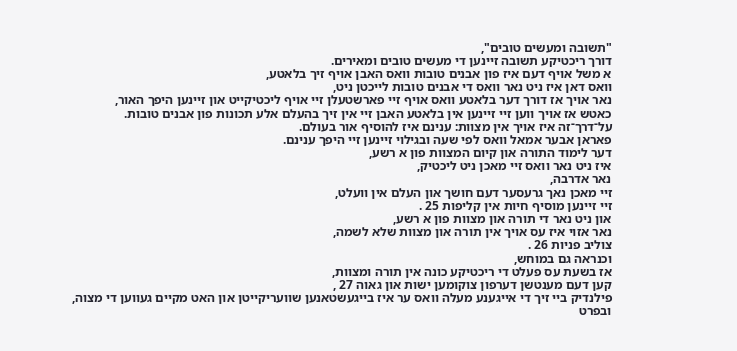"תשובה ומעשים טובים",
דורך ריכטיקע תשובה זיינען די מעשים טובים ומאירים.
א משל אויף דעם איז פון אבנים טובות וואס האבן אויף זיך בלאטע,
וואס דאן איז ניט נאר וואס די אבנים טובות לייכטן ניט,
נאר אויך אז דורך דער בלאטע וואס אויף זיי פארשטעלן זיי אויף ליכטיקייט און זיינען היפך האור,
כאטש אז אויך ווען זיי זיינען אין בלאטע האבן זיי אין זיך בהעלם אלע תכונות פון אבנים טובות.
על־דרך־זה איז אויך אין מצוות: ענינם איז להוסיף אור בעולם.
פאראן אבער אמאל וואס לפי שעה ובגילוי זיינען זיי היפך ענינם.
דער לימוד התורה און קיום המצוות פון א רשע,
איז ניט נאר וואס זיי מאכן ניט ליכטיק,
נאר אדרבה,
זיי מאכן נאך גרעסער דעם חושך און העלם אין וועלט,
זיי זיינען מוסיף חיות אין קליפות 25 .
און ניט נאר די תורה און מצוות פון א רשע,
נאר אזוי איז עס אויך אין תורה און מצוות שלא לשמה,
צוליב פניות 26 .
וכנראה גם במוחש,
אז בשעת עס פעלט די ריכטיקע כונה אין תורה ומצוות,
קען דעם מענטשן דערפון צוקומען ישות און גאוה 27 ,
פילנדיק ביי זיך די אייגענע מעלה וואס ער איז בייגעשטאנען שוועריקייטן און האט מקיים געווען די מצוה,
ובפרט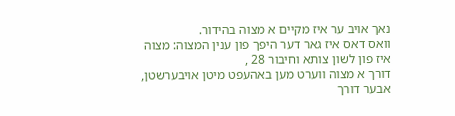נאך אויב ער איז מקיים א מצוה בהידור.
וואס דאס איז גאר דער היפך פון ענין המצוה: מצוה איז פון לשון צותא וחיבור 28 ,
דורך א מצוה ווערט מען באהעפט מיטן אויבערשטן,
אבער דורך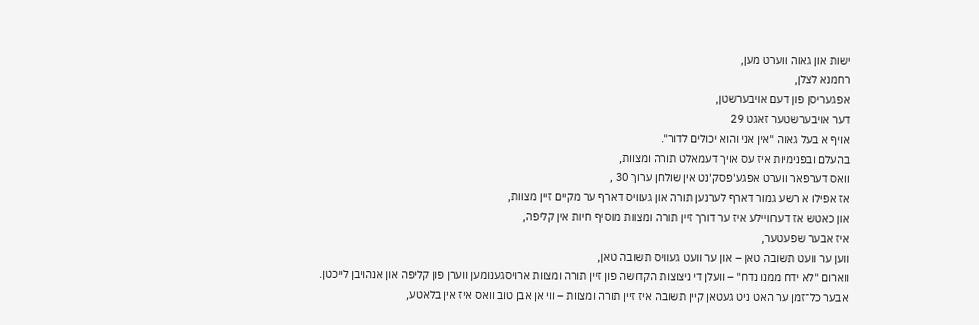ישות און גאוה ווערט מען,
רחמנא לצלן,
אפגעריסן פון דעם אויבערשטן,
דער אויבערשטער זאגט 29
אויף א בעל גאוה "אין אני והוא יכולים לדור".
בהעלם ובפנימיות איז עס אויך דעמאלט תורה ומצוות,
וואס דערפאר ווערט אפגע'פסק'נט אין שולחן ערוך 30 ,
אז אפילו א רשע גמור דארף לערנען תורה און געוויס דארף ער מקיים זיין מצוות,
און כאטש אז דערוויילע איז ער דורך זיין תורה ומצוות מוסיף חיות אין קליפה,
איז אבער שפעטער,
ווען ער וועט תשובה טאן – און ער וועט געוויס תשובה טאן,
ווארום "לא ידח ממנו נדח" – וועלן די ניצוצות הקדושה פון זיין תורה ומצוות ארויסגענומען ווערן פון קליפה און אנהויבן לייכטן.
אבער כל־זמן ער האט ניט געטאן קיין תשובה איז זיין תורה ומצוות – ווי אן אבן טוב וואס איז אין בלאטע,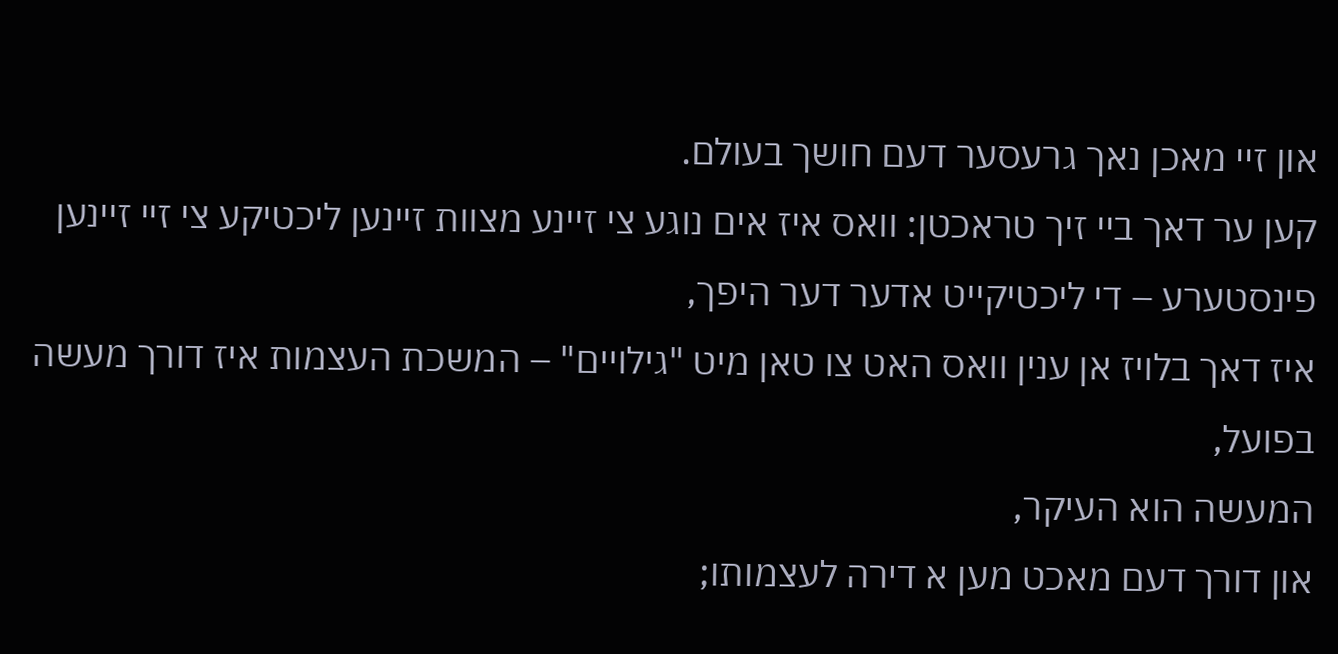און זיי מאכן נאך גרעסער דעם חושך בעולם.
קען ער דאך ביי זיך טראכטן: וואס איז אים נוגע צי זיינע מצוות זיינען ליכטיקע צי זיי זיינען פינסטערע – די ליכטיקייט אדער דער היפך,
איז דאך בלויז אן ענין וואס האט צו טאן מיט "גילויים" – המשכת העצמות איז דורך מעשה בפועל,
המעשה הוא העיקר,
און דורך דעם מאכט מען א דירה לעצמותו;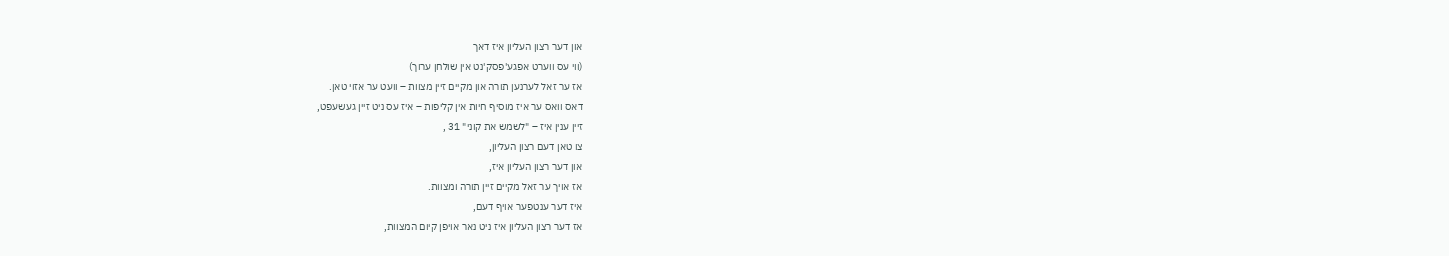און דער רצון העליון איז דאך
(ווי עס ווערט אפגע'פסק'נט אין שולחן ערוך)
אז ער זאל לערנען תורה און מקיים זיין מצוות – וועט ער אזוי טאן.
דאס וואס ער איז מוסיף חיות אין קליפות – איז עס ניט זיין געשעפט,
זיין ענין איז – "לשמש את קוני" 31 ,
צו טאן דעם רצון העליון,
און דער רצון העליון איז,
אז אויך ער זאל מקיים זיין תורה ומצוות.
איז דער ענטפער אויף דעם,
אז דער רצון העליון איז ניט נאר אויפן קיום המצוות,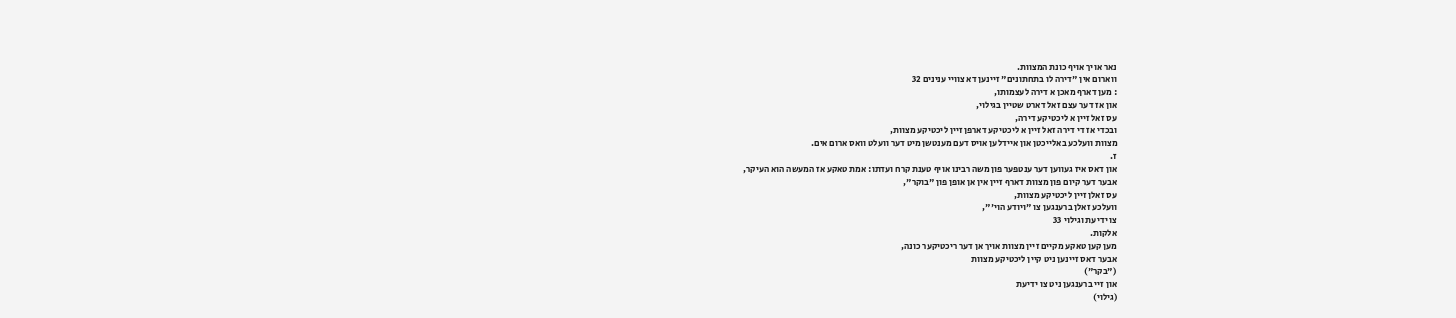נאר אויך אויף כונת המצוות.
ווארום אין "דירה לו בתחתונים" זיינען דא צוויי ענינים 32
: מען דארף מאכן א דירה לעצמותו,
און אז דער עצם זאל דארט שטיין בגילוי,
עס זאל זיין א ליכטיקע דירה,
ובכדי אז די דירה זאל זיין א ליכטיקע דארפן זיין ליכטיקע מצוות,
מצוות וועלכע באלייכטן און איידלען אויס דעם מענטשן מיט דער וועלט וואס ארום אים.
ז.
און דאס איז געווען דער ענטפער פון משה רבינו אויף טענת קרח ועדתו: אמת טאקע אז המעשה הוא העיקר,
אבער דער קיום פון מצוות דארף זיין אין אן אופן פון "בוקר",
עס זאלן זיין ליכטיקע מצוות,
וועלכע זאלן ברענגען צו "ויודע הוי'",
צו ידיעת וגילוי 33
אלקות.
מען קען טאקע מקיים זיין מצוות אויך אן דער ריכטיקער כונה,
אבער דאס זיינען ניט קיין ליכטיקע מצוות
("בקר")
און זיי ברענגען ניט צו ידיעת
(גילוי)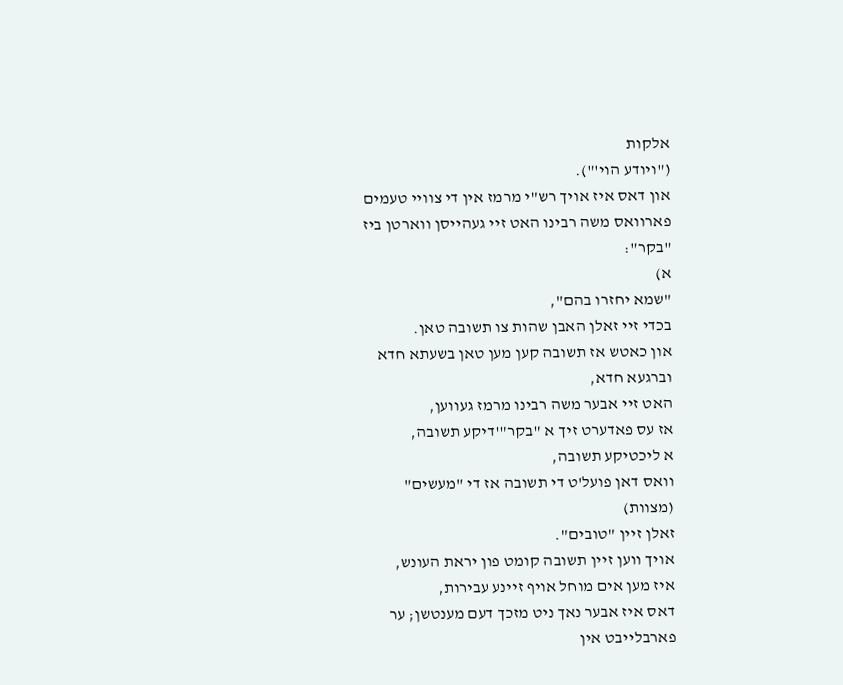אלקות
("ויודע הוי'").
און דאס איז אויך רש"י מרמז אין די צוויי טעמים פארוואס משה רבינו האט זיי געהייסן ווארטן ביז "בקר":
א)
"שמא יחזרו בהם",
בכדי זיי זאלן האבן שהות צו תשובה טאן.
און כאטש אז תשובה קען מען טאן בשעתא חדא וברגעא חדא,
האט זיי אבער משה רבינו מרמז געווען,
אז עס פאדערט זיך א "בקר"'דיקע תשובה,
א ליכטיקע תשובה,
וואס דאן פועל'ט די תשובה אז די "מעשים"
(מצוות)
זאלן זיין "טובים".
אויך ווען זיין תשובה קומט פון יראת העונש,
איז מען אים מוחל אויף זיינע עבירות,
דאס איז אבער נאך ניט מזכך דעם מענטשן; ער פארבלייבט אין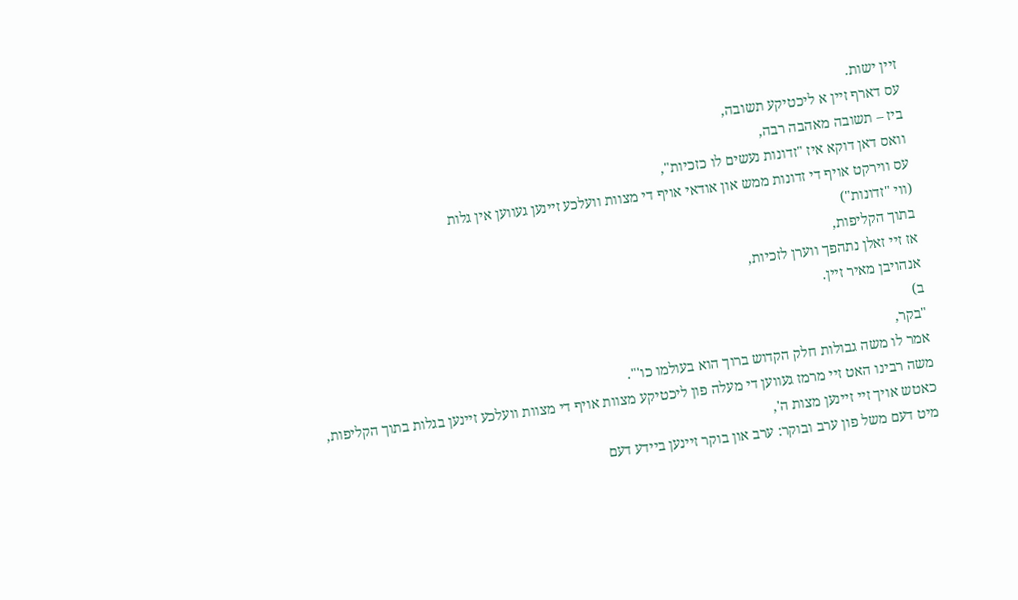זיין ישות.
עס דארף זיין א ליכטיקע תשובה,
ביז – תשובה מאהבה רבה,
וואס דאן דוקא איז "זדונות נעשים לו כזכיות",
עס ווירקט אויף די זדונות ממש און אודאי אויף די מצוות וועלכע זיינען געווען אין גלות
(ווי "זדונות")
בתוך הקליפות,
אז זיי זאלן נתהפך ווערן לזכיות,
אנהויבן מאיר זיין.
ב)
"בקר,
אמר לו משה גבולות חלק הקדוש ברוך הוא בעולמו כו'".
משה רבינו האט זיי מרמז געווען די מעלה פון ליכטיקע מצוות אויף די מצוות וועלכע זיינען בגלות בתוך הקליפות,
כאטש אויך זיי זיינען מצות ה',
מיט דעם משל פון ערב ובוקר: ערב און בוקר זיינען ביידע דעם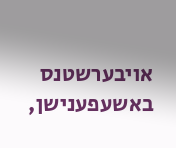אויבערשטנס באשעפענישן,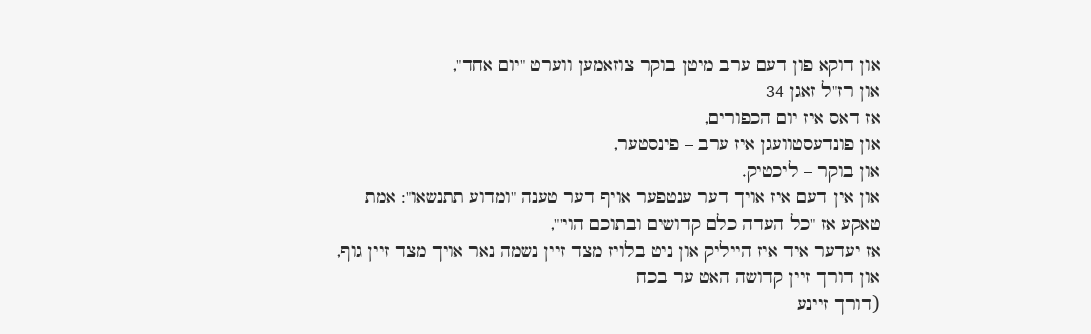און דוקא פון דעם ערב מיטן בוקר צוזאמען ווערט "יום אחד",
און רז"ל זאגן 34
אז דאס איז יום הכפורים,
און פונדעסטוועגן איז ערב – פינסטער,
און בוקר – ליכטיק.
און אין דעם איז אויך דער ענטפער אויף דער טענה "ומדוע תתנשאו": אמת טאקע אז "כל העדה כלם קדושים ובתוכם הוי'",
אז יעדער איד איז הייליק און ניט בלויז מצד זיין נשמה נאר אויך מצד זיין גוף,
און דורך זיין קדושה האט ער בכח
(דורך זיינע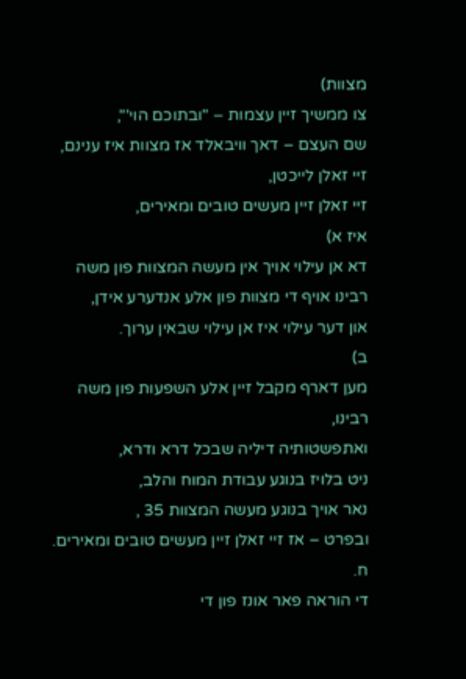מצוות)
צו ממשיך זיין עצמות – "ובתוכם הוי'",
שם העצם – דאך וויבאלד אז מצוות איז ענינם,
זיי זאלן לייכטן,
זיי זאלן זיין מעשים טובים ומאירים,
איז א)
דא אן עילוי אויך אין מעשה המצוות פון משה רבינו אויף די מצוות פון אלע אנדערע אידן,
און דער עילוי איז אן עילוי שבאין ערוך.
ב)
מען דארף מקבל זיין אלע השפעות פון משה רבינו,
ואתפשטותיה דיליה שבכל דרא ודרא,
ניט בלויז בנוגע עבודת המוח והלב,
נאר אויך בנוגע מעשה המצוות 35 ,
ובפרט – אז זיי זאלן זיין מעשים טובים ומאירים.
ח.
די הוראה פאר אונז פון די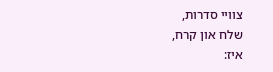צוויי סדרות,
שלח און קרח,
איז: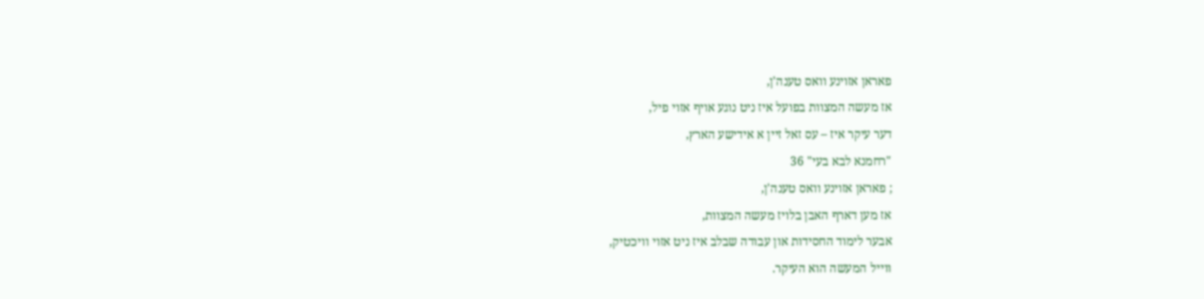פאראן אזוינע וואס טענה'ן,
אז מעשה המצוות בפועל איז ניט נוגע אויף אזוי פיל,
דער עיקר איז – עס זאל זיין א אידישע הארץ,
"רחמנא לבא בעי" 36
; פאראן אזוינע וואס טענה'ן,
אז מען דארף האבן בלויז מעשה המצוות,
אבער לימוד החסידות און עבודה שבלב איז ניט אזוי וויכטיק,
ווייל המעשה הוא העיקר.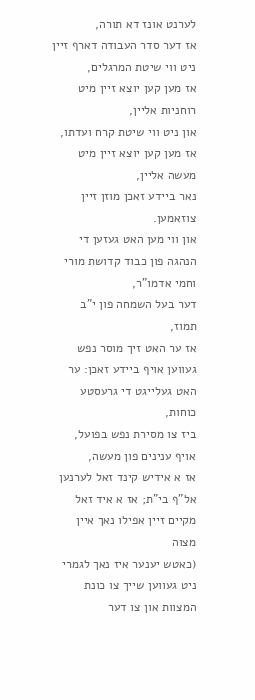לערנט אונז דא תורה,
אז דער סדר העבודה דארף זיין ניט ווי שיטת המרגלים,
אז מען קען יוצא זיין מיט רוחניות אליין,
און ניט ווי שיטת קרח ועדתו,
אז מען קען יוצא זיין מיט מעשה אליין,
נאר ביידע זאכן מוזן זיין צוזאמען.
און ווי מען האט געזען די הנהגה פון כבוד קדושת מורי וחמי אדמו"ר,
דער בעל השמחה פון י"ב תמוז,
אז ער האט זיך מוסר נפש געווען אויף ביידע זאכן: ער האט געלייגט די גרעסטע כוחות,
ביז צו מסירת נפש בפועל,
אויף ענינים פון מעשה,
אז א אידיש קינד זאל לערנען אל"ף בי"ת; אז א איד זאל מקיים זיין אפילו נאך איין מצוה
(כאטש יענער איז נאך לגמרי ניט געווען שייך צו כונת המצוות און צו דער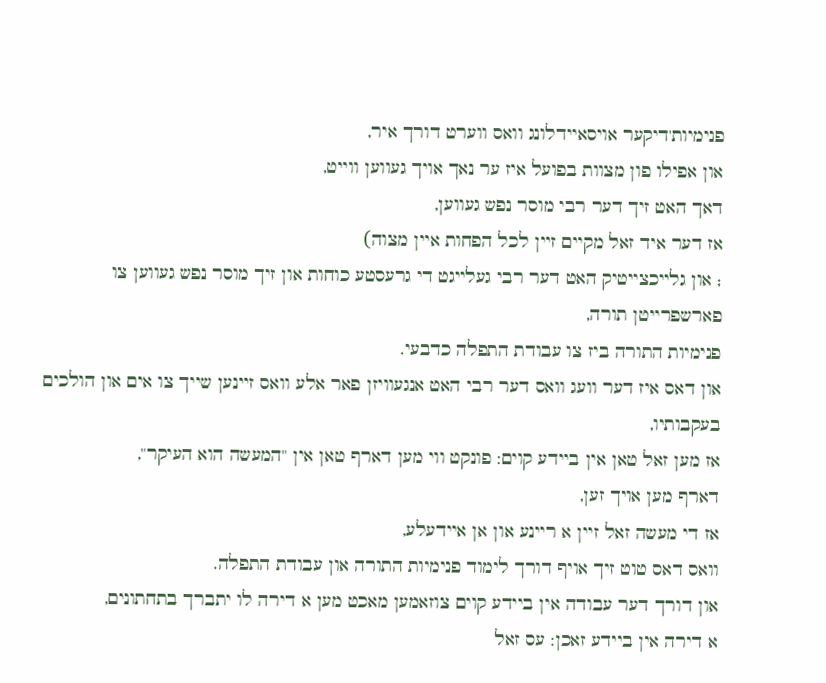פנימיות'דיקער אויסאיידלונג וואס ווערט דורך איר,
און אפילו פון מצוות בפועל איז ער נאך אויך געווען ווייט,
דאך האט זיך דער רבי מוסר נפש געווען,
אז דער איד זאל מקיים זיין לכל הפחות איין מצוה)
; און גלייכצייטיק האט דער רבי געלייגט די גרעסטע כוחות און זיך מוסר נפש געווען צו פארשפרייטן תורה,
פנימיות התורה ביז צו עבודת התפלה כדבעי.
און דאס איז דער וועג וואס דער רבי האט אנגעוויזן פאר אלע וואס זיינען שייך צו אים און הולכים בעקבותיו,
אז מען זאל טאן אין ביידע קוים: פונקט ווי מען דארף טאן אין "המעשה הוא העיקר",
דארף מען אויך זען,
אז די מעשה זאל זיין א ריינע און אן איידעלע,
וואס דאס טוט זיך אויף דורך לימוד פנימיות התורה און עבודת התפלה.
און דורך דער עבודה אין ביידע קוים צוזאמען מאכט מען א דירה לו יתברך בתחתונים,
א דירה אין ביידע זאכן: עס זאל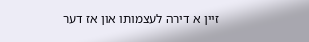זיין א דירה לעצמותו און אז דער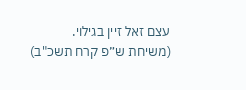עצם זאל זיין בגילוי.
(משיחת ש״פ קרח תשכ"ב)